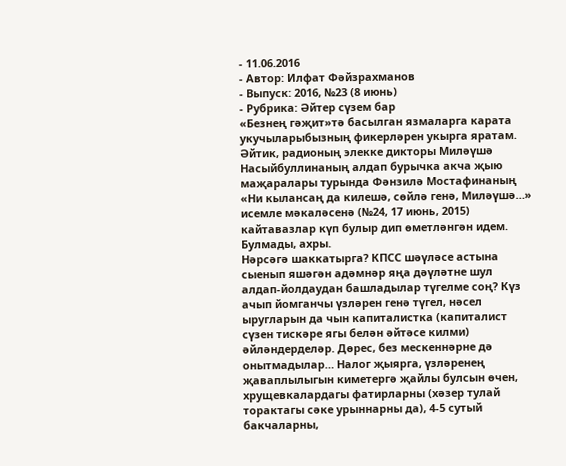- 11.06.2016
- Автор: Илфат Фәйзрахманов
- Выпуск: 2016, №23 (8 июнь)
- Рубрика: Әйтер сүзем бар
«Безнең гәҗит»тә басылган язмаларга карата укучыларыбызның фикерләрен укырга яратам. Әйтик, радионың элекке дикторы Миләүшә Насыйбуллинаның алдап бурычка акча җыю маҗаралары турында Фәнзилә Мостафинаның «Ни кылансаң да килешә, сөйлә генә, Миләүшә…» исемле мәкаләсенә (№24, 17 июнь, 2015) кайтавазлар күп булыр дип өметләнгән идем. Булмады, ахры.
Нәрсәгә шаккатырга? КПСС шәүләсе астына сыенып яшәгән адәмнәр яңа дәүләтне шул алдап-йолдаудан башладылар түгелме соң? Күз ачып йомганчы үзләрен генә түгел, нәсел ыругларын да чын капиталистка (капиталист сүзен тискәре ягы белән әйтәсе килми) әйләндерделәр. Дөрес, без мескеннәрне дә онытмадылар… Налог җыярга, үзләренең җаваплылыгын киметергә җайлы булсын өчен, хрущевкалардагы фатирларны (хәзер тулай торактагы сәке урыннарны да), 4-5 сутый бакчаларны,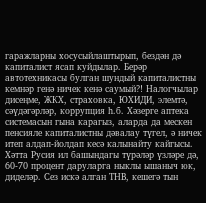гаражларны хосусыйлаштырып, бездән дә капиталист ясап куйдылар. Берәр автотехникасы булган шундый капиталистны кемнәр генә ничек кенә саумый?! Налогчылар дисеңме, ЖКХ, страховка, ЮХИДИ, элемтә, сәүдәгәрләр, коррупция һ.б. Хәзерге аптека системасын гына карагыз, аларда да мескен пенсияле капиталистны дәвалау түгел, ә ничек итеп алдап-йолдап кесә калынайту кайгысы. Хәтта Русия ил башындагы түрәләр үзләре дә, 60-70 процент даруларга ныклы ышаныч юк, диделәр. Сез искә алган ТНВ, кешегә тын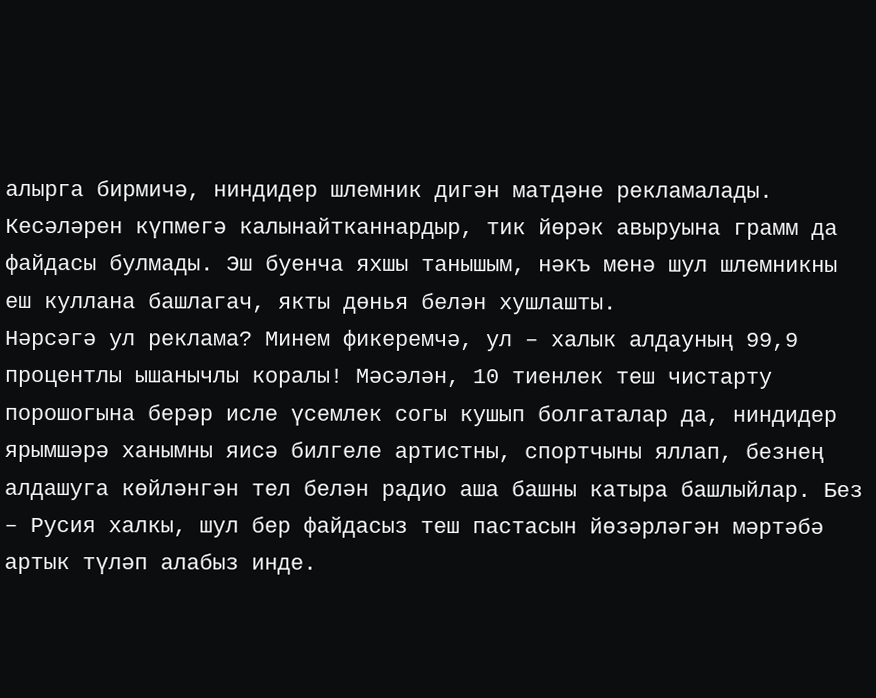алырга бирмичә, ниндидер шлемник дигән матдәне рекламалады. Кесәләрен күпмегә калынайтканнардыр, тик йөрәк авыруына грамм да файдасы булмады. Эш буенча яхшы танышым, нәкъ менә шул шлемникны еш куллана башлагач, якты дөнья белән хушлашты.
Нәрсәгә ул реклама? Минем фикеремчә, ул – халык алдауның 99,9 процентлы ышанычлы коралы! Мәсәлән, 10 тиенлек теш чистарту порошогына берәр исле үсемлек согы кушып болгаталар да, ниндидер ярымшәрә ханымны яисә билгеле артистны, спортчыны яллап, безнең алдашуга көйләнгән тел белән радио аша башны катыра башлыйлар. Без – Русия халкы, шул бер файдасыз теш пастасын йөзәрләгән мәртәбә артык түләп алабыз инде.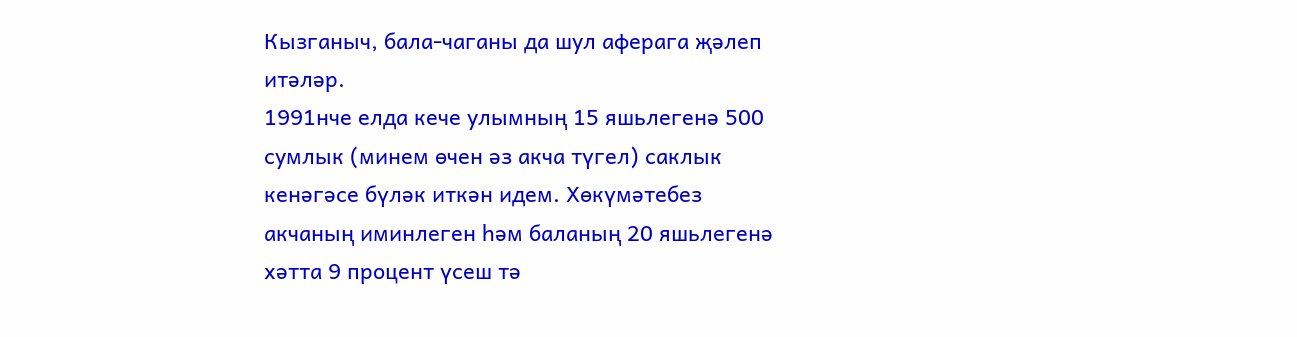Кызганыч, бала-чаганы да шул аферага җәлеп итәләр.
1991нче елда кече улымның 15 яшьлегенә 500 сумлык (минем өчен әз акча түгел) саклык кенәгәсе бүләк иткән идем. Хөкүмәтебез акчаның иминлеген һәм баланың 20 яшьлегенә хәтта 9 процент үсеш тә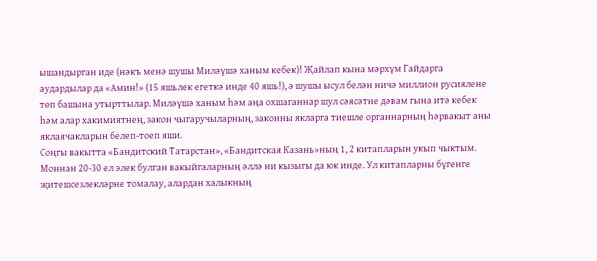ышандырган иде (нәкъ менә шушы Миләүшә ханым кебек)! Җайлап кына мәрхүм Гайдарга аудардылар да «Амин!» (15 яшьлек егеткә инде 40 яшь!), ә шушы ысул белән ничә миллион русиялене төп башына утырттылар. Миләүшә ханым һәм аңа охшаганнар шул сәясәтне дәвам гына итә кебек һәм алар хакимиятнең, закон чыгаручыларның, законны якларга тиешле органнарның һәрвакыт аны яклаячакларын белеп-тоеп яши.
Соңгы вакытта «Бандитский Татарстан», «Бандитская Казань»ның 1, 2 китапларын укып чыктым. Моннан 20-30 ел элек булган вакыйгаларның әллә ни кызыгы да юк инде. Ул китапларны бүгенге җитешсезлекләрне томалау, алардан халыкның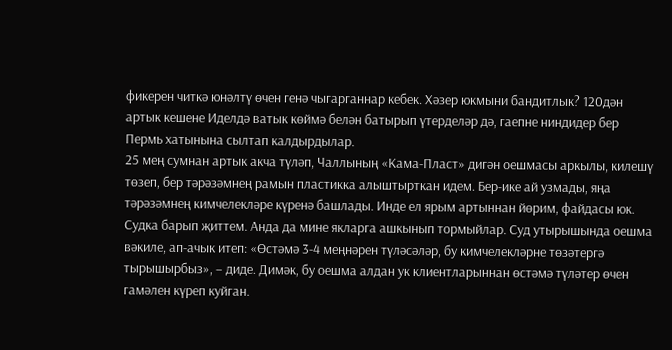фикерен читкә юнәлтү өчен генә чыгарганнар кебек. Хәзер юкмыни бандитлык? 120дән артык кешене Иделдә ватык көймә белән батырып үтерделәр дә, гаепне ниндидер бер Пермь хатынына сылтап калдырдылар.
25 мең сумнан артык акча түләп, Чаллының «Кама-Пласт» дигән оешмасы аркылы, килешү төзеп, бер тәрәзәмнең рамын пластикка алыштырткан идем. Бер-ике ай узмады, яңа тәрәзәмнең кимчелекләре күренә башлады. Инде ел ярым артыннан йөрим, файдасы юк. Судка барып җиттем. Анда да мине якларга ашкынып тормыйлар. Суд утырышында оешма вәкиле, ап-ачык итеп: «Өстәмә 3-4 меңнәрен түләсәләр, бу кимчелекләрне төзәтергә тырышырбыз», – диде. Димәк, бу оешма алдан ук клиентларыннан өстәмә түләтер өчен гамәлен күреп куйган.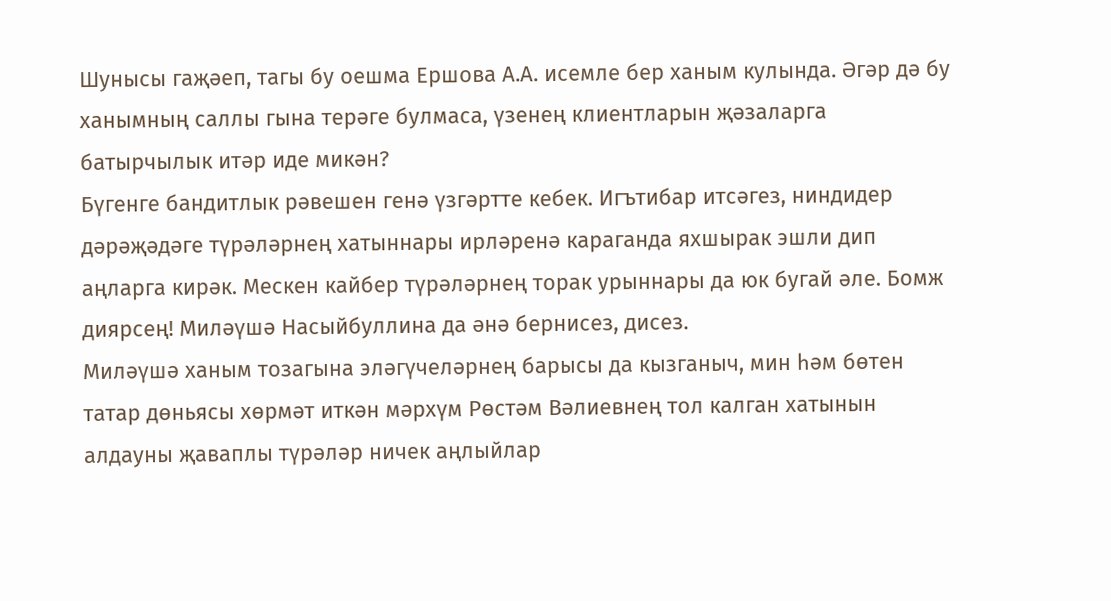Шунысы гаҗәеп, тагы бу оешма Ершова А.А. исемле бер ханым кулында. Әгәр дә бу ханымның саллы гына терәге булмаса, үзенең клиентларын җәзаларга батырчылык итәр иде микән?
Бүгенге бандитлык рәвешен генә үзгәртте кебек. Игътибар итсәгез, ниндидер дәрәҗәдәге түрәләрнең хатыннары ирләренә караганда яхшырак эшли дип аңларга кирәк. Мескен кайбер түрәләрнең торак урыннары да юк бугай әле. Бомж диярсең! Миләүшә Насыйбуллина да әнә бернисез, дисез.
Миләүшә ханым тозагына эләгүчеләрнең барысы да кызганыч, мин һәм бөтен татар дөньясы хөрмәт иткән мәрхүм Рөстәм Вәлиевнең тол калган хатынын алдауны җаваплы түрәләр ничек аңлыйлар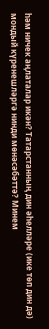һәм ничек аңлаталар икән? Татарстанның дин әһелләре (ике төп дин дә) мондый күренешләргә нинди мөнәсәбәттә? Минем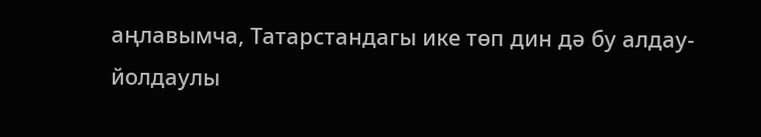аңлавымча, Татарстандагы ике төп дин дә бу алдау-йолдаулы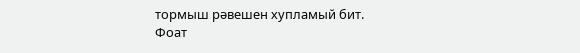тормыш рәвешен хупламый бит.
Фоат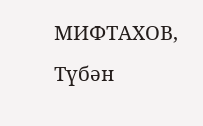МИФТАХОВ,
Түбән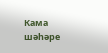Кама шәһәре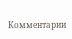Комментарии